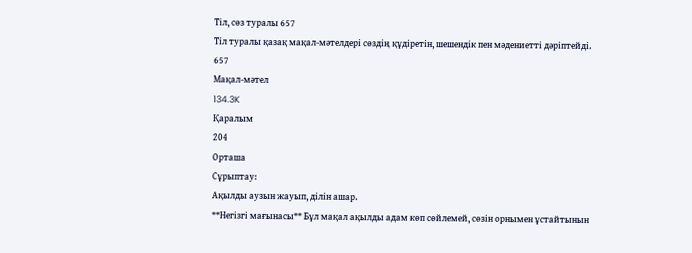Тіл, сөз туралы 657
Тіл туралы қазақ мақал-мәтелдері сөздің құдіретін, шешендік пен мәдениетті дәріптейді.
657
Мақал-мәтел
134.3K
Қаралым
204
Орташа
Сұрыптау:
Ақылды аузын жауып, ділін ашар.
**Негізгі мағынасы** Бұл мақал ақылды адам көп сөйлемей, сөзін орнымен ұстайтынын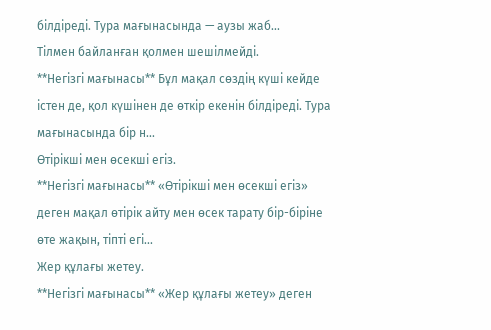білдіреді. Тура мағынасында — аузы жаб...
Тілмен байланған қолмен шешілмейді.
**Негізгі мағынасы** Бұл мақал сөздің күші кейде істен де, қол күшінен де өткір екенін білдіреді. Тура мағынасында бір н...
Өтірікші мен өсекші егіз.
**Негізгі мағынасы** «Өтірікші мен өсекші егіз» деген мақал өтірік айту мен өсек тарату бір-біріне өте жақын, тіпті егі...
Жер құлағы жетеу.
**Негізгі мағынасы** «Жер құлағы жетеу» деген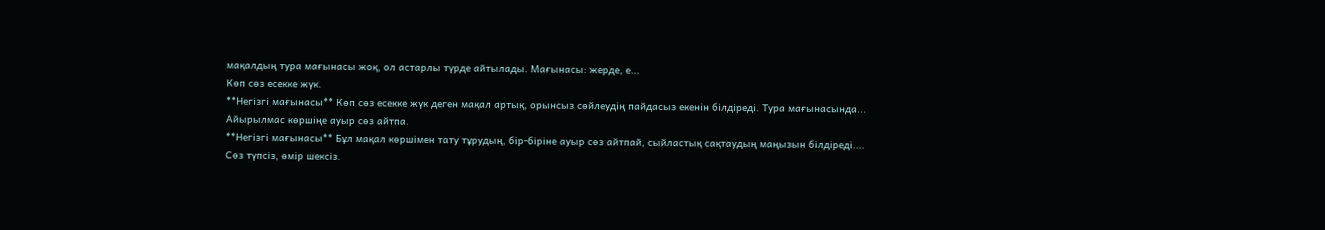мақалдың тура мағынасы жоқ, ол астарлы түрде айтылады. Мағынасы: жерде, е...
Көп сөз есекке жүк.
**Негізгі мағынасы** Көп сөз есекке жүк деген мақал артық, орынсыз сөйлеудің пайдасыз екенін білдіреді. Тура мағынасында...
Айырылмас көршіңе ауыр сөз айтпа.
**Негізгі мағынасы** Бұл мақал көршімен тату тұрудың, бір-біріне ауыр сөз айтпай, сыйластық сақтаудың маңызын білдіреді....
Сөз түпсіз, өмір шексіз.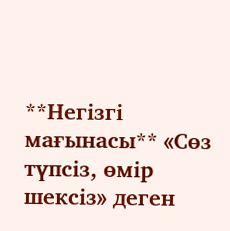**Негізгі мағынасы** «Сөз түпсіз, өмір шексіз» деген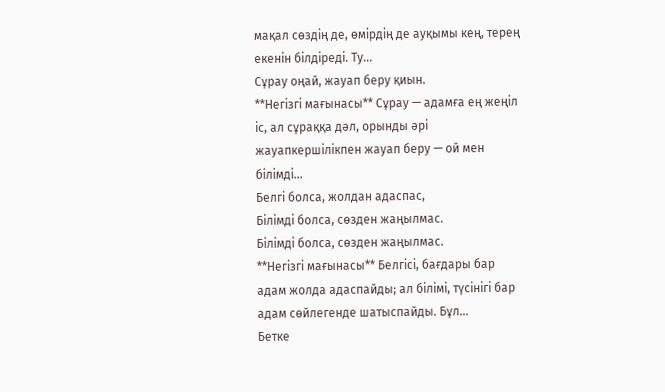мақал сөздің де, өмірдің де ауқымы кең, терең екенін білдіреді. Ту...
Сұрау оңай, жауап беру қиын.
**Негізгі мағынасы** Сұрау — адамға ең жеңіл іс, ал сұраққа дәл, орынды әрі жауапкершілікпен жауап беру — ой мен білімді...
Белгі болса, жолдан адаспас,
Білімді болса, сөзден жаңылмас.
Білімді болса, сөзден жаңылмас.
**Негізгі мағынасы** Белгісі, бағдары бар адам жолда адаспайды; ал білімі, түсінігі бар адам сөйлегенде шатыспайды. Бұл...
Бетке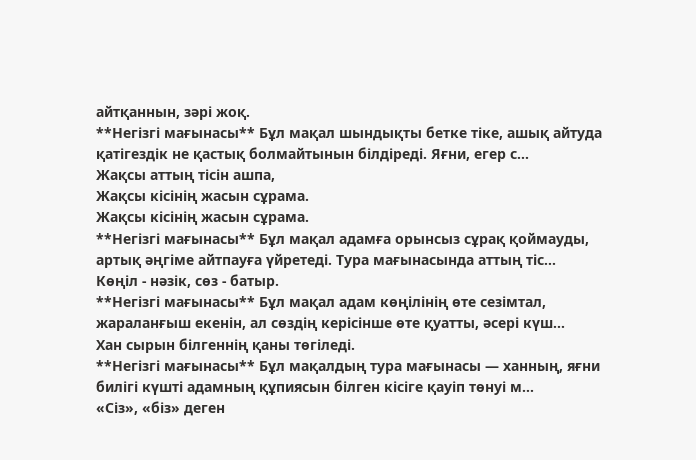айтқаннын, зәрі жоқ.
**Негізгі мағынасы** Бұл мақал шындықты бетке тіке, ашық айтуда қатігездік не қастық болмайтынын білдіреді. Яғни, егер с...
Жақсы аттың тісін ашпа,
Жақсы кісінің жасын сұрама.
Жақсы кісінің жасын сұрама.
**Негізгі мағынасы** Бұл мақал адамға орынсыз сұрақ қоймауды, артық әңгіме айтпауға үйретеді. Тура мағынасында аттың тіс...
Көңіл - нәзік, сөз - батыр.
**Негізгі мағынасы** Бұл мақал адам көңілінің өте сезімтал, жараланғыш екенін, ал сөздің керісінше өте қуатты, әсері күш...
Хан сырын білгеннің қаны төгіледі.
**Негізгі мағынасы** Бұл мақалдың тура мағынасы — ханның, яғни билігі күшті адамның құпиясын білген кісіге қауіп төнуі м...
«Сіз», «біз» деген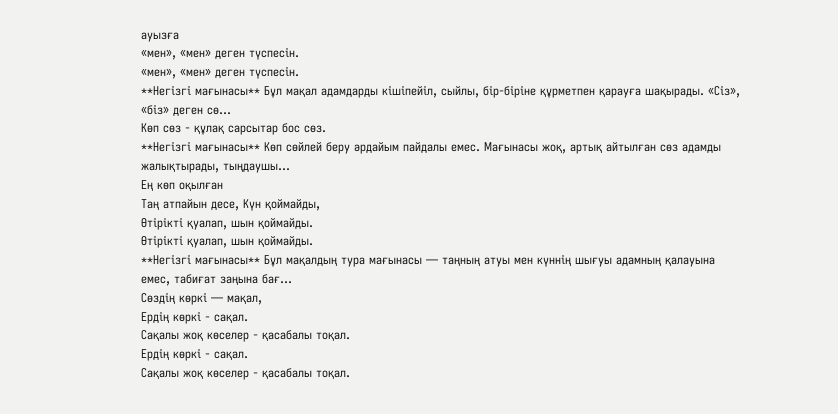ауызға
«мен», «мен» деген түспесін.
«мен», «мен» деген түспесін.
**Негізгі мағынасы** Бұл мақал адамдарды кішіпейіл, сыйлы, бір-біріне құрметпен қарауға шақырады. «Сіз», «біз» деген сө...
Көп сөз - құлақ сарсытар бос сөз.
**Негізгі мағынасы** Көп сөйлей беру әрдайым пайдалы емес. Мағынасы жоқ, артық айтылған сөз адамды жалықтырады, тыңдаушы...
Ең көп оқылған
Таң атпайын десе, Күн қоймайды,
Өтірікті қуалап, шын қоймайды.
Өтірікті қуалап, шын қоймайды.
**Негізгі мағынасы** Бұл мақалдың тура мағынасы — таңның атуы мен күннің шығуы адамның қалауына емес, табиғат заңына бағ...
Сөздің көркі — мақал,
Ердің көркі - сақал.
Сақалы жоқ көселер - қасабалы тоқал.
Ердің көркі - сақал.
Сақалы жоқ көселер - қасабалы тоқал.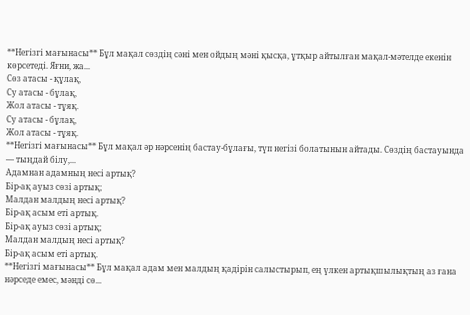**Негізгі мағынасы** Бұл мақал сөздің сәні мен ойдың мәні қысқа, ұтқыр айтылған мақал-мәтелде екенін көрсетеді. Яғни, жа...
Сөз атасы - құлақ,
Су атасы - бұлақ,
Жол атасы - тұяқ.
Су атасы - бұлақ,
Жол атасы - тұяқ.
**Негізгі мағынасы** Бұл мақал әр нәрсенің бастау-бұлағы, түп негізі болатынын айтады. Сөздің бастауында — тыңдай білу,...
Адамнан адамның несі артық?
Бір-ақ ауыз сөзі артық;
Малдан малдың несі артық?
Бір-ақ асым еті артық.
Бір-ақ ауыз сөзі артық;
Малдан малдың несі артық?
Бір-ақ асым еті артық.
**Негізгі мағынасы** Бұл мақал адам мен малдың қадірін салыстырып, ең үлкен артықшылықтың аз ғана нәрседе емес, мәнді сө...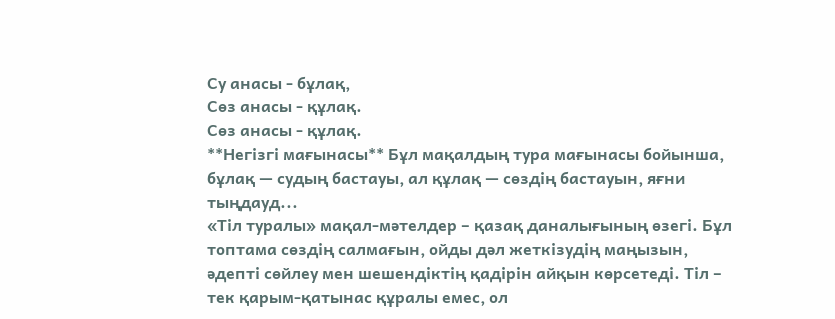Су анасы - бұлақ,
Сөз анасы - құлақ.
Сөз анасы - құлақ.
**Негізгі мағынасы** Бұл мақалдың тура мағынасы бойынша, бұлақ — судың бастауы, ал құлақ — сөздің бастауын, яғни тыңдауд...
«Тіл туралы» мақал-мәтелдер – қазақ даналығының өзегі. Бұл топтама сөздің салмағын, ойды дәл жеткізудің маңызын, әдепті сөйлеу мен шешендіктің қадірін айқын көрсетеді. Тіл – тек қарым-қатынас құралы емес, ол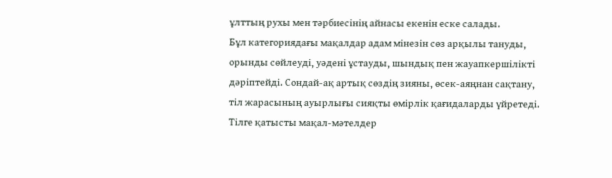ұлттың рухы мен тәрбиесінің айнасы екенін еске салады.
Бұл категориядағы мақалдар адам мінезін сөз арқылы тануды, орынды сөйлеуді, уәдені ұстауды, шындық пен жауапкершілікті дәріптейді. Сондай-ақ артық сөздің зияны, өсек-аяңнан сақтану, тіл жарасының ауырлығы сияқты өмірлік қағидаларды үйретеді.
Тілге қатысты мақал-мәтелдер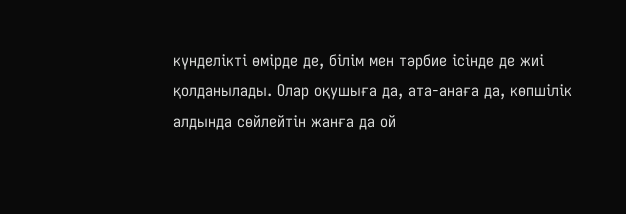күнделікті өмірде де, білім мен тәрбие ісінде де жиі қолданылады. Олар оқушыға да, ата-анаға да, көпшілік алдында сөйлейтін жанға да ой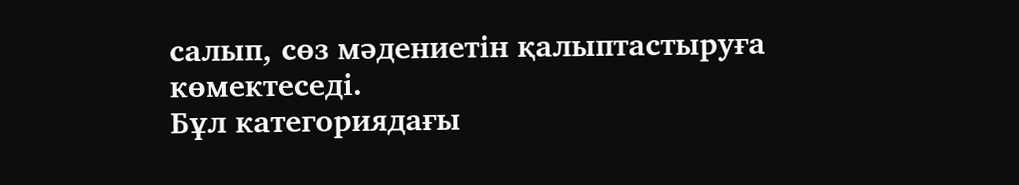салып, сөз мәдениетін қалыптастыруға көмектеседі.
Бұл категориядағы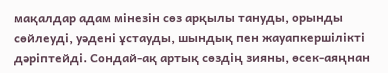мақалдар адам мінезін сөз арқылы тануды, орынды сөйлеуді, уәдені ұстауды, шындық пен жауапкершілікті дәріптейді. Сондай-ақ артық сөздің зияны, өсек-аяңнан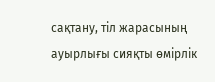сақтану, тіл жарасының ауырлығы сияқты өмірлік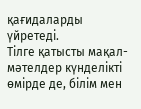қағидаларды үйретеді.
Тілге қатысты мақал-мәтелдер күнделікті өмірде де, білім мен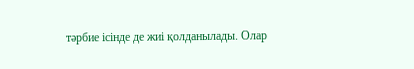тәрбие ісінде де жиі қолданылады. Олар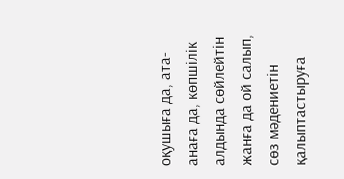оқушыға да, ата-анаға да, көпшілік алдында сөйлейтін жанға да ой салып, сөз мәдениетін қалыптастыруға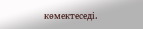көмектеседі.